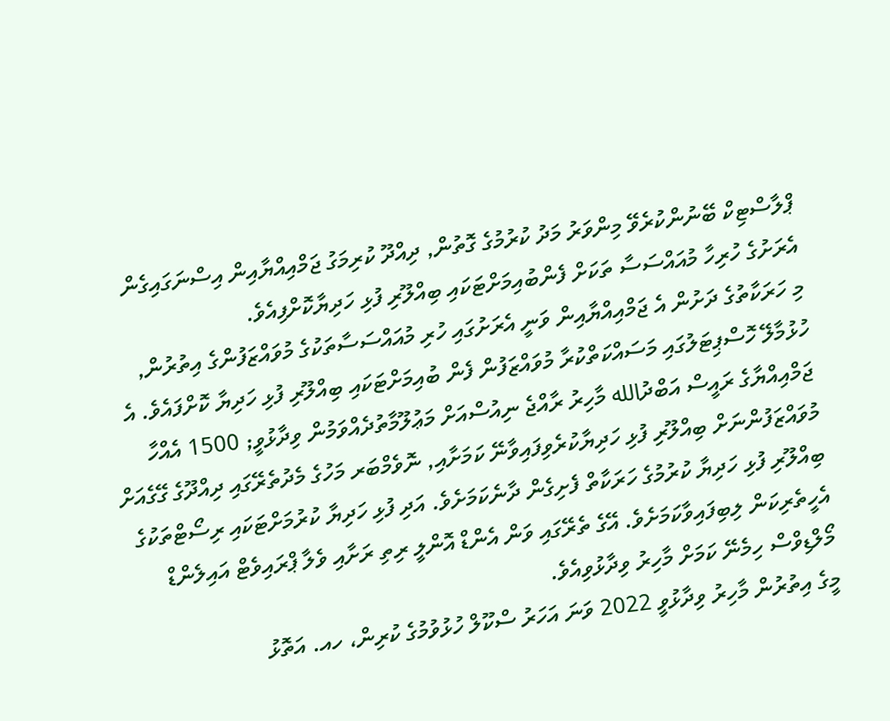ޕްލާސްޓިކް ބޭނުންކުރެވޭ މިންވަރު މަދު ކުރުމުގެ ގޮތުން, ދިއްދޫ ކުރިމަގު ޖަމްއިއްޔާއިން އިސްނަގައިގެން އެރަށުގެ ހުރިހާ މުއައްސަސާ ތަކަށް ފެންބުއިމަށްޓަކައި ބިއްލޫރި ފުޅި ހަދިޔާކޮށްފިއެވެ.
މި ހަރަކާތުގެ ދަށުން އެ ޖަމްއިއްޔާއިން ވަނީ އެރަށުގައި ހުރި މުއައްސަސާތަކުގެ މުވައްޒަފުންގެ އިތުރުން, ހުޅުމާލޭ ހޮސްޕިޓަލުގައި މަސައްކަތްކުރާ މުވައްޒަފުން ފެން ބުއިމަށްޓަކައި ބިއްލޫރި ފުޅި ހަދިޔާ ކޮށްފައެވެ. އެ ޖަމްއިއްޔާގެ ރައީސް އަބްދުالله މާހިރު ރާއްޖެ ނިއުސްއަށް މަޢުލޫމާތުދެއްވަމުން ވިދާޅުވީ; 1500 އެއްހާ މުވައްޒަފުންނަށް ބިއްލޫރި ފުޅި ހަދިޔާކުރެވިފައިވާނޭ ކަމަށާއި, ނޮވެމްބަރ މަހުގެ މެދުތެރޭގައި ދިއްދޫގެ ގޭގެއަށް ބިއްލޫރި ފުޅި ހަދިޔާ ކުރުމުގެ ހަރަކާތް ފެށިގެން ދާނެކަމަށެވެ. އަދި ފުޅި ހަދިޔާ ކުރުމަށްޓަކައި ރިސޯޓްތަކުގެ އެހީތެރިކަން ލިބިފައިވާކަމަށެވެ. އޭގެ ތެރޭގައި ވަން އެންޑް އޮންލީ ރިތި ރަށާއި ވެލާ ޕްރައިވެޓް އައިލެންޑް މޯލްޑިވްސް ހިމެނޭ ކަމަށް މާހިރު ވިދާޅުވިއެވެ.
މީގެ އިތުރުން މާހިރު ވިދާޅުވީ 2022 ވަނަ އަހަރު ސްކޫލް ހުޅުވުމުގެ ކުރިން، ހއ. އަތޮޅު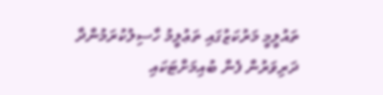ތައުލީމީ މަރުކަޒުގައި ތަޢުލީމު ހާސިލުކުރަމުންދާ ދަރިވަރުން ފެން ބުއިމަށްޓަކައި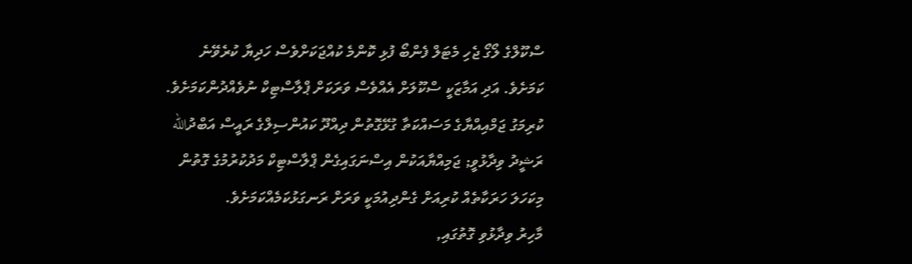ސްކޫލްގެ ލޯގޯ ޖެހި މެޓަލް ފެންބޯ ފުޅި ކޮންމެ ކުއްޖަކަށްވެސް ހަދިޔާ ކުރެވޭނެ ކަމަށެވެ. އަދި އަމާޒަކީ ސްކޫލަށް އެއްވެސް ވަރަކަށް ޕްލާސްޓިކް ނުވެއްދުންކަމަށެވެ.
ކުރިމަގު ޖަމްއިއްޔާގެ މަސައްކަތާ ގުޅޭގޮތުން ދިއްދޫ ކައުންސިލްގެ ރައީސް އަބްދުالله ރަޝީދު ވިދާޅުވީ; ޖަމިއްޔާއަކުން އިސްނަގައިގެން ޕްލާސްޓިކް މަދުކުރުމުގެ ގޮތުން މިކަހަލަ ހަރަކާތެއް ކުރިއަށް ގެންދިއުމަކީ ވަރަށް ރަނގަޅުކަމެއްކަމަށެވެ.
މާހިރު ވިދާޅުވި ގޮތުގައި,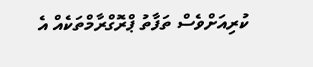ކުރިއަށްވެސް ތަފާތު ޕްރޮގްރާމްތަކެއް އެ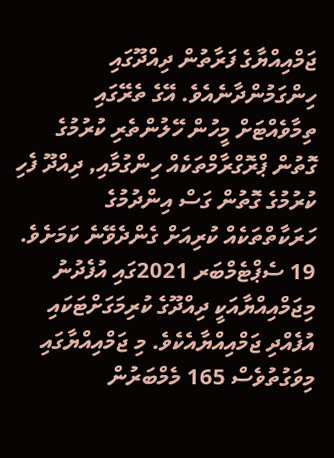ޖަމްއިއްޔާގެ ފަރާތުން ދިއްދޫގައި ހިންގަމުންދާނެއެވެ. އޭގެ ތެރޭގައި ތިމާވެއްޓަށް މީހުން ހޭލުންތެރި ކުރުމުގެ ގޮތުން ޕްރޮގްރާމްތަކެއް ހިންގުމާއި, ދިއްދޫ ފެހި ކުރުމުގެ ގޮތުން ގަސް އިންދުމުގެ ހަރަކާތްތަކެއް ކުރިއަށް ގެންދެވޭނެ ކަމަށެވެ.
19 ސެޕްޓެމްބަރ 2021ގައި އުފެދުނު މިޖަމްއިއްޔާއަކީ ދިއްދޫގެ ކުރިމަގަށްޓަކައި އުފެއްދި ޖަމްއިއްޔާއެކެވެ. މި ޖަމްއިއްޔާގައި މިވަގުތުވެސް 165 މެމްބަރުން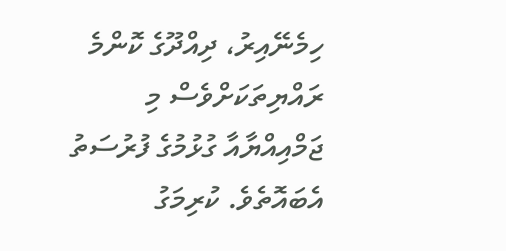ހިމެނޭއިރު، ދިއްދޫގެ ކޮންމެ ރައްޔިތަކަށްވެސް މި ޖަމްއިއްޔާއާ ގުޅުމުގެ ފުރުސަތު އެބައޮތެވެ. ކުރިމަގު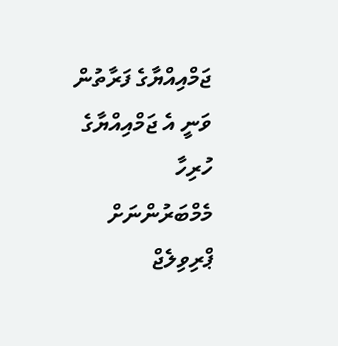ޖަމްއިއްޔާގެ ފަރާތުން ވަނީ އެ ޖަމްއިއްޔާގެ ހުރިހާ މެމްބަރުންނަށް ޕްރިވިލެޖް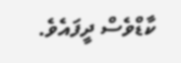ކާޑްވެސް ދީފައެވެ.